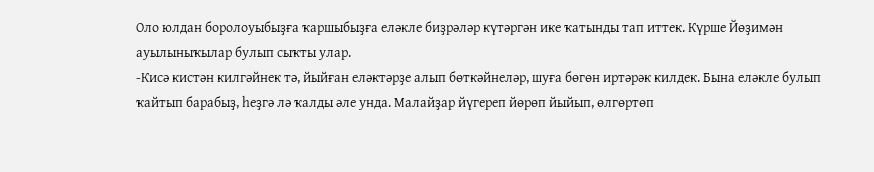Оло юлдан боролоуыбыҙға ҡаршыбыҙға еләкле биҙрәләр күтәргән ике ҡатынды тап иттек. Күрше Йөҙимән ауылыныҡылар булып сыҡты улар.
-Кисә кистән килгәйнек тә, йыйған еләктәрҙе алып бөткәйнеләр, шуға бөгөн иртәрәк килдек. Бына еләкле булып ҡайтып барабыҙ, һеҙгә лә ҡалды әле унда. Малайҙар йүгереп йөрөп йыйып, өлгөртөп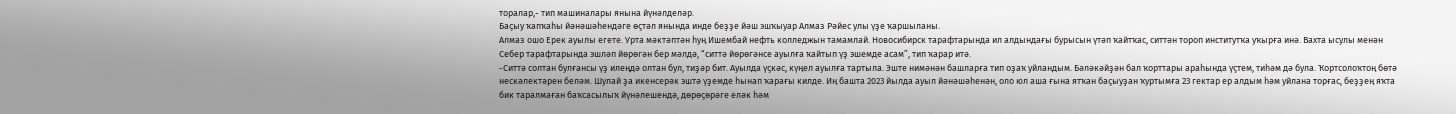торалар,- тип машиналары янына йүнәлделәр.
Баҫыу ҡапҡаһы йәнәшәһендәге өҫтәл янында инде беҙҙе йәш эшҡыуар Алмаз Рәйес улы үҙе ҡаршыланы.
Алмаз ошо Ерек ауылы егете. Урта мәктәптән һуң Ишембай нефть колледжын тамамлай. Новосибирск тарафтарында ил алдындағы бурысын үтәп ҡайтҡас, ситтән тороп институтҡа уҡырға инә. Вахта ысулы менән Себер тарафтарында эшләп йөрөгән бер мәлдә, “ситтә йөрөгәнсе ауылға ҡайтып үҙ эшемде асам”, тип ҡарар итә.
-Ситтә солтан булғансы үҙ илеңдә олтан бул, тиҙәр бит. Ауылда үҫкәс, күңел ауылға тартыла. Эште нимәнән башларға тип оҙаҡ уйландым. Бәләкәйҙән бал ҡорттары араһында үҫтем, тиһәм дә була. Ҡортсолоҡтоң бөтә нескәлектәрен беләм. Шулай ҙа икенсерәк эштә үҙемде һынап ҡарағы килде. Иң башта 2023 йылда ауыл йәнәшәһенән, оло юл аша ғына ятҡан баҫыуҙан ҡуртымға 23 гектар ер алдым һәм уйлана торғас, беҙҙең яҡта бик таралмаған баҡсасылыҡ йүнәлешендә, дөрөҫөрәге еләк һәм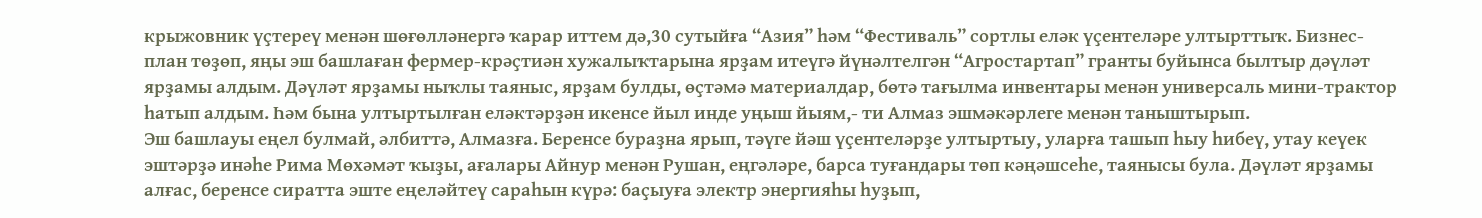крыжовник үҫтереү менән шөғөлләнергә ҡарар иттем дә,30 сутыйға “Азия” һәм “Фестиваль” сортлы еләк үҫентеләре ултырттыҡ. Бизнес-план төҙөп, яңы эш башлаған фермер-крәҫтиән хужалыҡтарына ярҙам итеүгә йүнәлтелгән “Агростартап” гранты буйынса былтыр дәүләт ярҙамы алдым. Дәүләт ярҙамы ныҡлы таяныс, ярҙам булды, өҫтәмә материалдар, бөтә тағылма инвентары менән универсаль мини-трактор һатып алдым. Һәм бына ултыртылған еләктәрҙән икенсе йыл инде уңыш йыям,- ти Алмаз эшмәкәрлеге менән таныштырып.
Эш башлауы еңел булмай, әлбиттә, Алмазға. Беренсе бураҙна ярып, тәүге йәш үҫентеләрҙе ултыртыу, уларға ташып һыу һибеү, утау кеүек эштәрҙә инәһе Рима Мөхәмәт ҡыҙы, ағалары Айнур менән Рушан, еңгәләре, барса туғандары төп кәңәшсеһе, таянысы була. Дәүләт ярҙамы алғас, беренсе сиратта эште еңеләйтеү сараһын күрә: баҫыуға электр энергияһы һуҙып,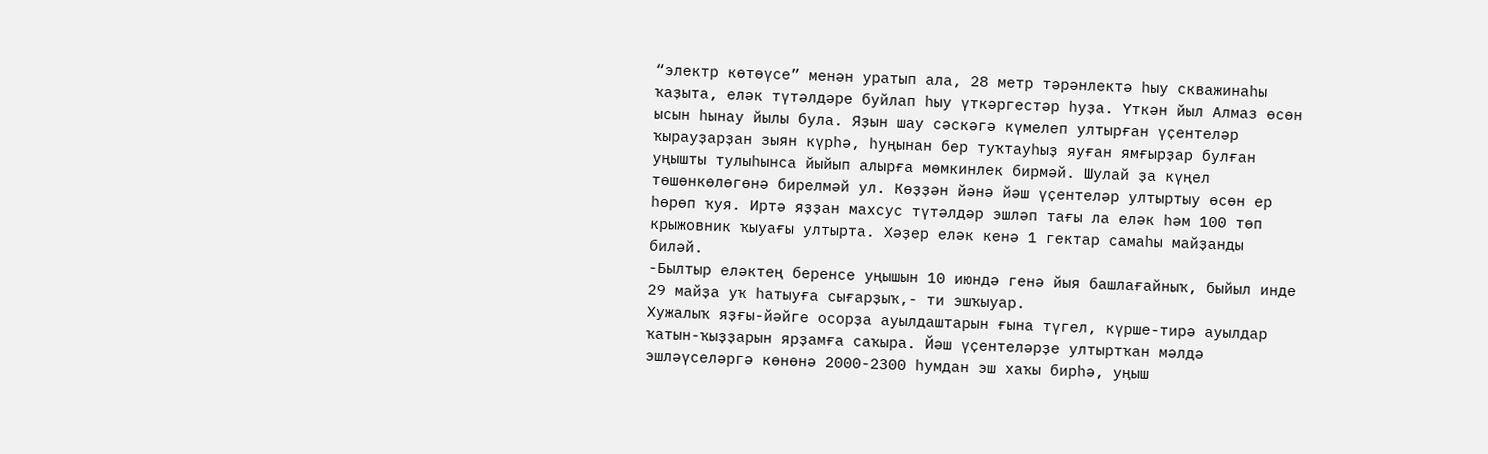“электр көтөүсе” менән уратып ала, 28 метр тәрәнлектә һыу скважинаһы ҡаҙыта, еләк түтәлдәре буйлап һыу үткәргестәр һуҙа. Үткән йыл Алмаз өсөн ысын һынау йылы була. Яҙын шау сәскәгә күмелеп ултырған үҫентеләр ҡырауҙарҙан зыян күрһә, һуңынан бер туҡтауһыҙ яуған ямғырҙар булған уңышты тулыһынса йыйып алырға мөмкинлек бирмәй. Шулай ҙа күңел төшөнкөлөгөнә бирелмәй ул. Көҙҙән йәнә йәш үҫентеләр ултыртыу өсөн ер һөрөп ҡуя. Иртә яҙҙан махсус түтәлдәр эшләп тағы ла еләк һәм 100 төп крыжовник ҡыуағы ултырта. Хәҙер еләк кенә 1 гектар самаһы майҙанды биләй.
-Былтыр еләктең беренсе уңышын 10 июндә генә йыя башлағайныҡ, быйыл инде 29 майҙа уҡ һатыуға сығарҙыҡ,- ти эшҡыуар.
Хужалыҡ яҙғы-йәйге осорҙа ауылдаштарын ғына түгел, күрше-тирә ауылдар ҡатын-ҡыҙҙарын ярҙамға саҡыра. Йәш үҫентеләрҙе ултыртҡан мәлдә эшләүселәргә көнөнә 2000-2300 һумдан эш хаҡы бирһә, уңыш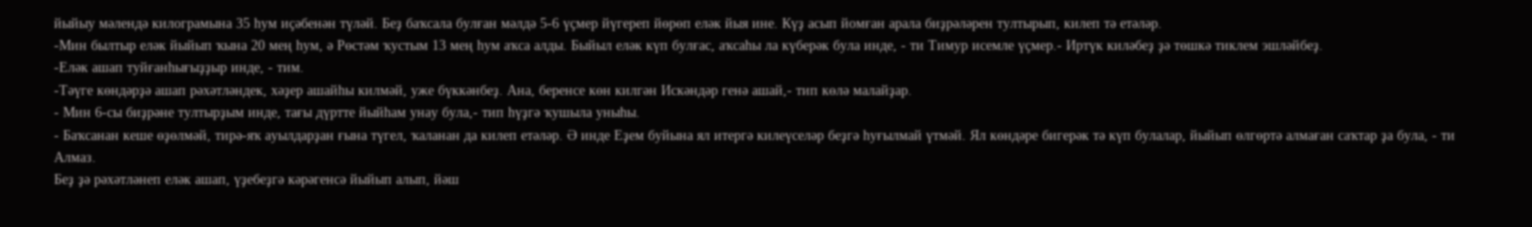йыйыу мәлендә килограмына 35 һум иҫәбенән түләй. Беҙ баҡсала булған мәлдә 5-6 үҫмер йүгереп йөрөп еләк йыя ине. Күҙ асып йомған арала биҙрәләрен тултырып, килеп тә етәләр.
-Мин былтыр еләк йыйып ҡына 20 мең һум, ә Рөстәм ҡустым 13 мең һум аҡса алды. Быйыл еләк күп булғас, аҡсаһы ла күберәк була инде, - ти Тимур исемле үҫмер.- Иртүк киләбеҙ ҙә төшкә тиклем эшләйбеҙ.
-Еләк ашап туйғанһығыҙҙыр инде, - тим.
-Тәүге көндәрҙә ашап рәхәтләндек, хәҙер ашайһы килмәй, уже бүккәнбеҙ. Ана, беренсе көн килгән Искәндәр генә ашай,- тип көлә малайҙар.
- Мин 6-сы биҙрәне тултырҙым инде, тағы дүртте йыйһам унау була,- тип һүҙгә ҡушыла уныһы.
- Баҡсанан кеше өҙөлмәй, тирә-яҡ ауылдарҙан ғына түгел, ҡаланан да килеп етәләр. Ә инде Еҙем буйына ял итергә килеүселәр беҙгә һуғылмай үтмәй. Ял көндәре бигерәк тә күп булалар, йыйып өлгөртә алмаған саҡтар ҙа була, - ти Алмаз.
Беҙ ҙә рәхәтләнеп еләк ашап, үҙебеҙгә кәрәгенсә йыйып алып, йәш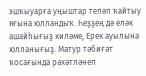эшҡыуарға уңыштар теләп ҡайтыу яғына юлландыҡ. Һеҙҙең дә еләк ашайһығыҙ киләме, Ерек ауылына юлланығыҙ. Матур тәбиғәт ҡосағында рәхәтләнеп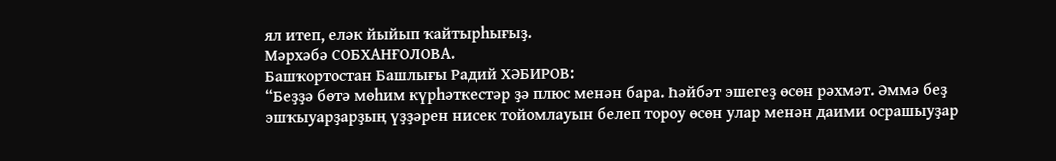ял итеп, еләк йыйып ҡайтырһығыҙ.
Мәрхәбә СОБХАНҒОЛОВА.
Башҡортостан Башлығы Радий ХӘБИРОВ:
“Беҙҙә бөтә мөһим күрһәткестәр ҙә плюс менән бара. Һәйбәт эшегеҙ өсөн рәхмәт. Әммә беҙ эшҡыуарҙарҙың үҙҙәрен нисек тойомлауын белеп тороу өсөн улар менән даими осрашыуҙар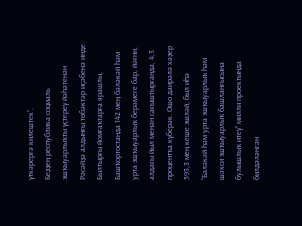үткәрергә килештек”.
Беҙҙең республика социаль эшҡыуарлыҡты үҫтереү йәһәтенән Рәсәйҙә алдынғы төбәктәр иҫәбенә инде.
Былтырғы йомғаҡтарға ярашлы, Башҡортостанда 142 мең бәләкәй һәм урта эшҡыуарлыҡ берәмеге бар, йәғни, алдағы йыл менән сағыштырғанда, 4,3 процентҡа күберәк. Ошо даирәлә хәҙер 593,3 мең кеше эшләй, был иһә “Бәләкәй һәм урта эшҡыуарлыҡ һәм шәхси эшҡыуарлыҡ башланғысына булышлыҡ итеү” милли проектында билдәләнгән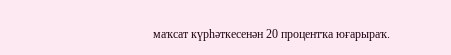маҡсат күрһәткесенән 20 процентҡа юғарыраҡ.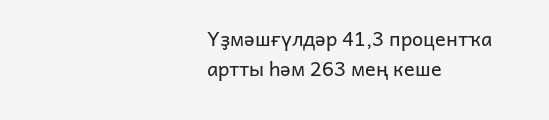Үҙмәшғүлдәр 41,3 процентҡа артты һәм 263 мең кеше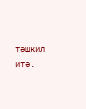тәшкил итә.